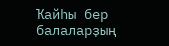Ҡайһы бер балаларҙың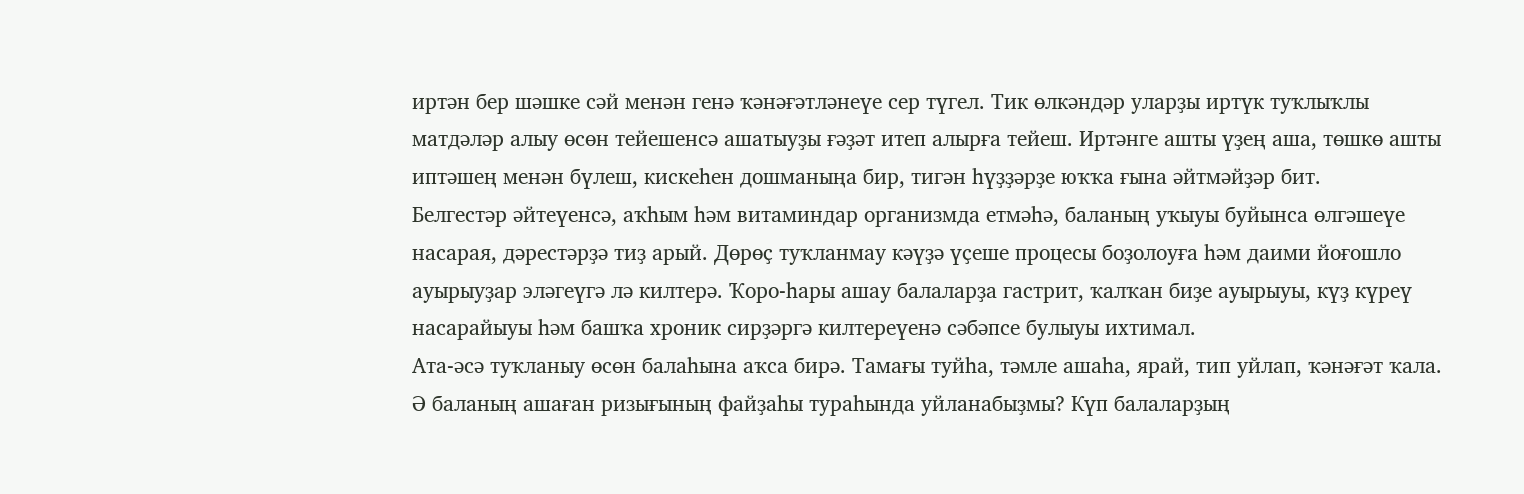иртән бер шәшке сәй менән генә ҡәнәғәтләнеүе сер түгел. Тик өлкәндәр уларҙы иртүк туҡлыҡлы матдәләр алыу өсөн тейешенсә ашатыуҙы ғәҙәт итеп алырға тейеш. Иртәнге ашты үҙең аша, төшкө ашты иптәшең менән бүлеш, кискеһен дошманыңа бир, тигән һүҙҙәрҙе юҡҡа ғына әйтмәйҙәр бит.
Белгестәр әйтеүенсә, аҡһым һәм витаминдар организмда етмәһә, баланың уҡыуы буйынса өлгәшеүе насарая, дәрестәрҙә тиҙ арый. Дөрөҫ туҡланмау кәүҙә үҫеше процесы боҙолоуға һәм даими йоғошло ауырыуҙар эләгеүгә лә килтерә. Ҡоро-һары ашау балаларҙа гастрит, ҡалҡан биҙе ауырыуы, күҙ күреү насарайыуы һәм башҡа хроник сирҙәргә килтереүенә сәбәпсе булыуы ихтимал.
Ата-әсә туҡланыу өсөн балаһына аҡса бирә. Тамағы туйһа, тәмле ашаһа, ярай, тип уйлап, ҡәнәғәт ҡала. Ә баланың ашаған ризығының файҙаһы тураһында уйланабыҙмы? Күп балаларҙың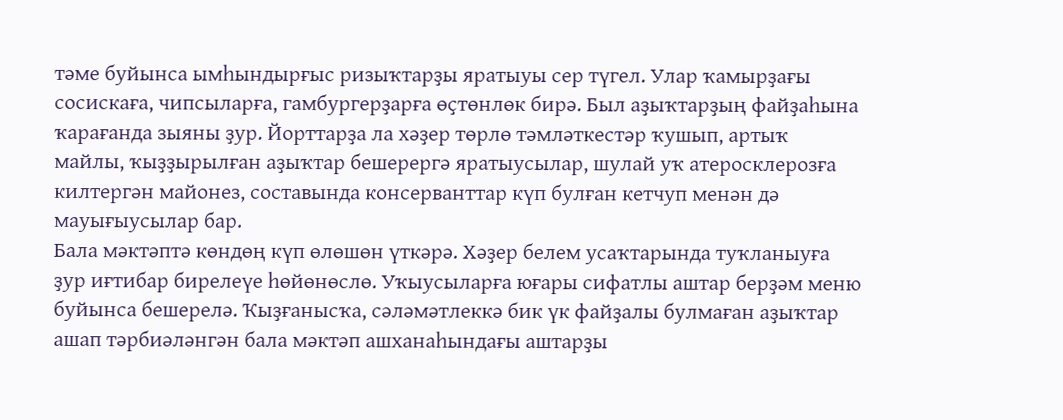тәме буйынса ымһындырғыс ризыҡтарҙы яратыуы сер түгел. Улар ҡамырҙағы сосискаға, чипсыларға, гамбургерҙарға өҫтөнлөк бирә. Был аҙыҡтарҙың файҙаһына ҡарағанда зыяны ҙур. Йорттарҙа ла хәҙер төрлө тәмләткестәр ҡушып, артыҡ майлы, ҡыҙҙырылған аҙыҡтар бешерергә яратыусылар, шулай уҡ атеросклерозға килтергән майонез, составында консерванттар күп булған кетчуп менән дә мауығыусылар бар.
Бала мәктәптә көндөң күп өлөшөн үткәрә. Хәҙер белем усаҡтарында туҡланыуға ҙур иғтибар бирелеүе һөйөнөслө. Уҡыусыларға юғары сифатлы аштар берҙәм меню буйынса бешерелә. Ҡыҙғанысҡа, сәләмәтлеккә бик үк файҙалы булмаған аҙыҡтар ашап тәрбиәләнгән бала мәктәп ашханаһындағы аштарҙы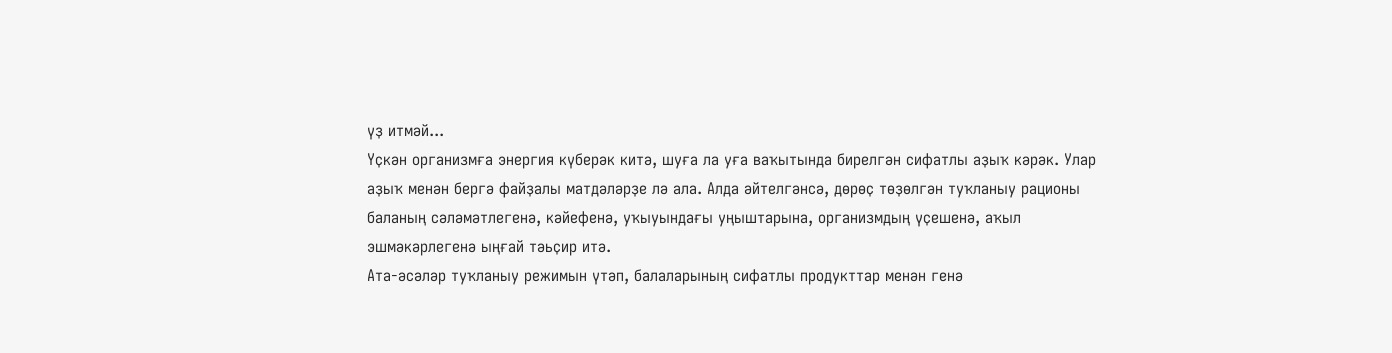үҙ итмәй...
Үҫкән организмға энергия күберәк китә, шуға ла уға ваҡытында бирелгән сифатлы аҙыҡ кәрәк. Улар аҙыҡ менән бергә файҙалы матдәләрҙе лә ала. Алда әйтелгәнсә, дөрөҫ төҙөлгән туҡланыу рационы баланың сәләмәтлегенә, кәйефенә, уҡыуындағы уңыштарына, организмдың үҫешенә, аҡыл эшмәкәрлегенә ыңғай тәьҫир итә.
Ата-әсәләр туҡланыу режимын үтәп, балаларының сифатлы продукттар менән генә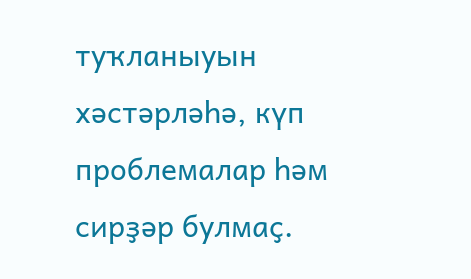туҡланыуын хәстәрләһә, күп проблемалар һәм сирҙәр булмаҫ.